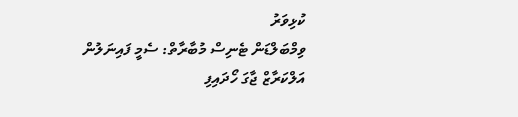ކުޅިވަރު
ވިމްބަލްޑަން ޓެނިސް މުބާރާތް: ސެމީ ފައިނަލުން އަލްކަރާޒް ޖާގަ ހޯދައިފި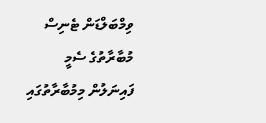ވިމްބަލްޑަން ޓެނިސް މުބާރާތުގެ ސެމީ ފައިނަލުން މިމުބާރާތުގައި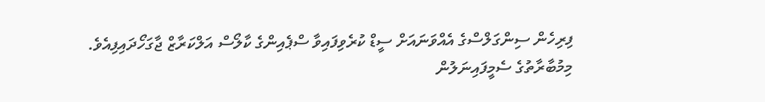ފިރިހެން ސިންގަލްސްގެ އެއްވަނައަށް ސީޑް ކުރެވިފައިވާ ސްޕެއިންގެ ކާލޯސް އަލްކަރާޒް ޖާގަހޯދައިފިއެވެ.
މިމުބާރާތުގެ ސެމީފައިނަލުން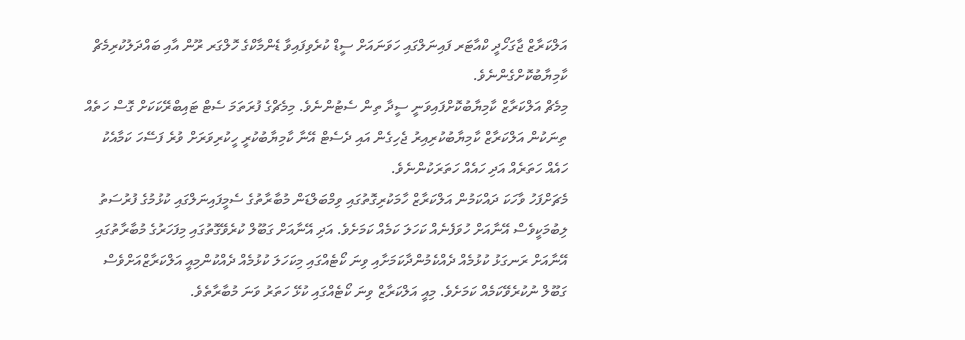އަލްކަރާޒް ޖާގަހޯދީ ކްއާޓަރ ފައިނަލްގައި ހަވަނައަށް ސީޑް ކުރެވިފައިވާ ޑެންމާކްގެ ހޮލްގަރ ރޫން އާއި ބައްދަލުކުރިމެޗް ކާމިޔާބުކޮށްގެންނެވެ.
މިމެޗް އަލްކަރާޒް ކާމިޔާބުކޮށްފައިވަނީ ސީދާ ތިން ސެޓުންނެވެ. މިމެޗްގެ ފުރަތަމަ ސެޓް ޓައިބްރޭކަކަށް ގޮސް ހަތެއް ތިނަކުން އަލްކަރާޒް ކާމިޔާބުކުރިއިރު ޖެހިގެން އައި ދެސެޓް އޭނާ ކާމިޔާބުކުރީ ހީކުރިވަރަށް ވުރެ ފަސޭހަ ކަމާއެކު ހައެއް ހަތަރެއް އަދި ހައެއް ހަތަރަކުންނެވެ.
މެޗަށްފަހު ވާހަކަ ދައްކަމުން އަލްކަރާޒް ހާމަކުރިގޮތުގައި ވިމްބަލްޑަން މުބާރާތުގެ ސެމީފައިނަލްގައި ކުޅުމުގެ ފުރުސަތު ލިބުމަކީވެސް އޭނާއަށް ހުވަފެނެއް ކަހަލަ ކަމެއް ކަމަށެވެ. އަދި އޭނާއަށް ގަބޫލް ކުރެވޭގޮތުގައި މިފަހަރުގެ މުބާރާތުގައި އޭނާއަށް ރަނގަޅު ކުޅުމެއް ދެއްކެމުންދާކަމަށާއި ވިނަ ކޯޓެއްގައި މިކަހަލަ ކުޅުމެއް ދެއްކުންމިއީ އަލްކަރާޒްއަށްވެސް ގަބޫލް ނުކުރެވޭކަމެއް ކަމަށެވެ. މިއީ އަލްކަރާޒް ވިނަ ކޯޓެއްގައި ކުޅޭ ހަތަރު ވަނަ މުބާރާތެވެ.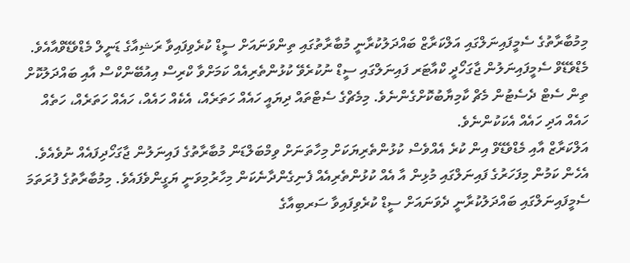މިމުބާރާތުގެ ސެމީފައިނަލްގައި އަލްކަރާޒް ބައްދަލުކުރާނީ މުބާރާތުގައި ތިންވަނައަށް ސީޑް ކުރެވިފައިވާ ރަޝިއާގެ ޑަނީލް މެޑްވެޑޭވްއާއެވެ. މެޑްވެޑޭވް ސެމީފައިނަލުން ޖާގަހޯދީ ކްއާޓަރ ފައިނަލްގައި ސީޑް ނުކުރެވޭ ކުޅުންތެރިއެއް ކަމަށްވާ ކްރިސް އިއުބޭންކްސް އާއި ބައްދަލުކޮށް ތިން ސެޓް ދެސެޓުން މެޗް ކާމިޔާބުކޮށްގެންނެވެ. މިމެޗްގެ ސެޓްތައް ދިޔައީ ހައެއް ހަތަރެއް، އެކެއް ހައެއް، ހައެއް ހަތަރެއް، ހަތެއް ހައެއް އަދި ހައެއް އެކަކުންނެވެ.
އަލްކަރާޒް އާއި މެޑްވެޑޭވް އިން ކުރެ އެއްވެސް ކުޅުންތެރިޔަކަށް މިހާތަނަށް ވިމްބަލްޑަން މުބާރާތުގެ ފައިނަލުން ޖާގަހޯދިފައެއް ނުވެއެވެ. އެހެން ކަމުން މިފަހަރުގެ ފައިނަލްގައި މުޅިން އާ އެއް ކުޅުންތެރިއެއް ފެނިގެންދާނެކަން މިހާރުމިވަނީ ޔަގީންވެފައެވެ. މިމުބާރާތުގެ ފުރަތަމަ ސެމީފައިނަލްގައި ބައްދަލުކުރާނީ ދެވަނައަށް ސީޑް ކުރެވިފައިވާ ސަރބިއާގެ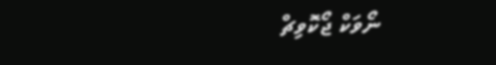ނޯވަކް ޖޯކޮވިޗް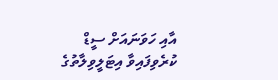އާއި ހަވަނައަށް ސީޑް ކުރެވިފައިވާ އިޓަލީވިލާތުގެ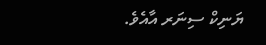ޔަނިކް ސިނަރ އާއެވެ.